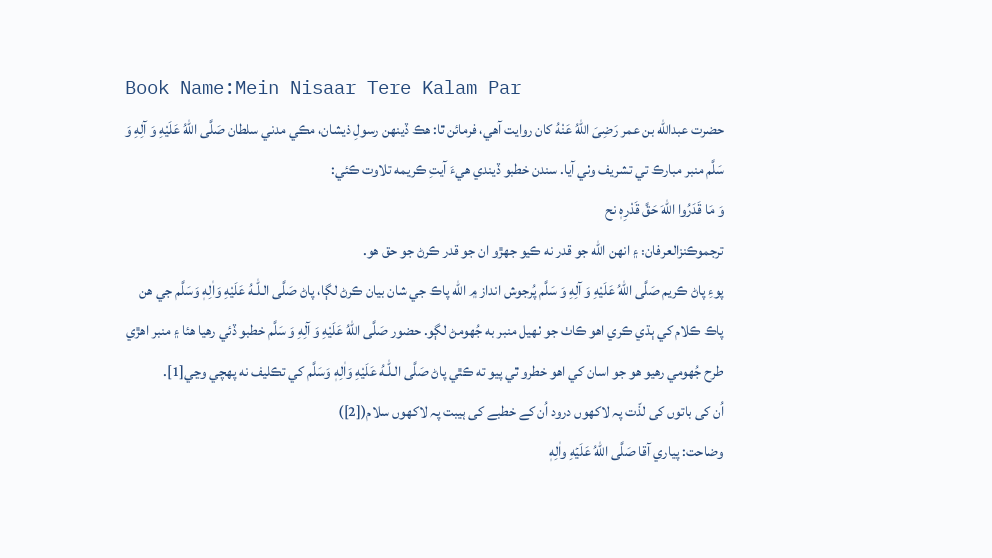Book Name:Mein Nisaar Tere Kalam Par
حضرت عبدالله بن عمر رَضِىَ اللهُ عَنْهُ کان روايت آهي، فرمائن ٿا: هڪ ڏينهن رسولِ ذيشان، مڪي مدني سلطان صَلَّى اللهُ عَلَيْهِ وَ آلِهِ وَ سَلَّم منبر مبارڪ تي تشريف وٺي آيا. سندن خطبو ڏيندي هيءَ آيتِ ڪريمه تلاوت ڪئي:
وَ مَا قَدَرُوا اللّٰهَ حَقَّ قَدْرِهٖ نح
ترجموڪنزالعرفان: ۽ انهن الله جو قدر نه ڪيو جهڙو ان جو قدر ڪرڻ جو حق هو.
پوءِ پاڻ ڪريم صَلَّى اللهُ عَلَيْهِ وَ آلِهِ وَ سَلَّم پُرجوش انداز ۾ الله پاڪ جي شان بيان ڪرڻ لڳا، پاڻ صَلَّى الـلّٰـهُ عَلَيْهِ وَاٰلِهٖ وَسَلَّم جي هن پاڪ ڪلام کي ٻڌي ڪري اهو ڪاٺ جو ٺهيل منبر به جُھومڻ لڳو. حضور صَلَّى اللهُ عَلَيْهِ وَ آلِهِ وَ سَلَّم خطبو ڏئي رهيا هئا ۽ منبر اهڙي طرح جُھومي رهيو هو جو اسان کي اهو خطرو ٿي پيو ته ڪٿي پاڻ صَلَّى الـلّٰـهُ عَلَيْهِ وَاٰلِهٖ وَسَلَّم کي تڪليف نه پهچي وڃي[1].
اُن کی باتوں کی لذّت پہ لاکھوں درود اُن کے خطبے کی ہیبت پہ لاکھوں سلام([2])
وضاحت: پياري آقا صَلَّى اللّٰهُ عَلَيۡهِ واٰلِهٖ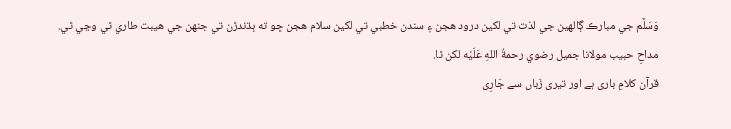وَسَلَّم جي مبارڪ ڳالهين جي لذت تي لکين درود هجن ۽ سندن خطبي تي لکين سلام هجن ڇو ته ٻڌندڙن تي جنهن جي هيبت طاري ٿي وڃي ٿي.
مداحِ حبيب مولانا جميل رضوي رحمةُ اللهِ عَلَيْه لکن ٿا.
قرآن کلامِ باری ہے اور تیری زَباں سے جَارِی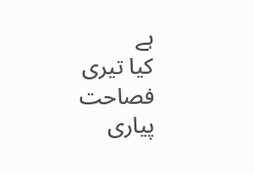ہے
کیا تیری فصاحت پیاری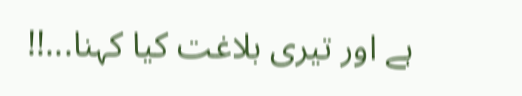ہے اور تیری بلاغت کیا کہنا...!!